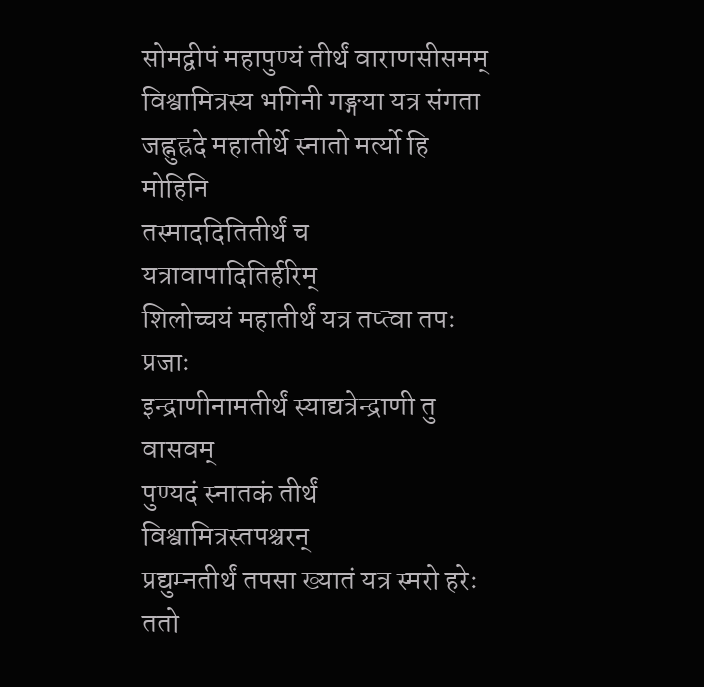सोमद्वीपं महापुण्यं तीर्थं वाराणसीसमम्
विश्वामित्रस्य भगिनी गङ्गया यत्र संगता
जह्नुह्रदे महातीर्थे स्नातो मर्त्यो हि मोहिनि
तस्माददितितीर्थं च यत्रावापादितिर्हरिम्
शिलोच्चयं महातीर्थं यत्र तप्त्वा तपः प्रजाः
इन्द्राणीनामतीर्थं स्याद्यत्रेन्द्राणी तु वासवम्
पुण्यदं स्नातकं तीर्थं विश्वामित्रस्तपश्चरन्
प्रद्युम्नतीर्थं तपसा ख्यातं यत्र स्मरो हरेः
ततो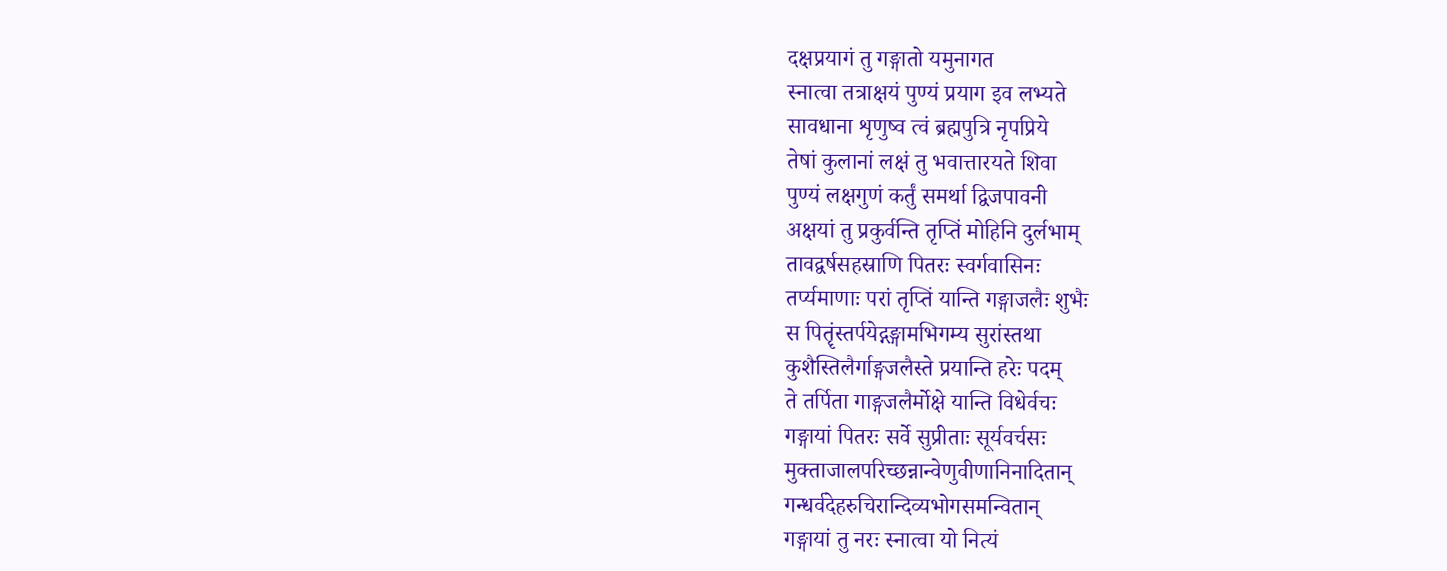दक्षप्रयागं तु गङ्गातो यमुनागत
स्नात्वा तत्राक्षयं पुण्यं प्रयाग इव लभ्यते
सावधाना शृणुष्व त्वं ब्रह्मपुत्रि नृपप्रिये
तेषां कुलानां लक्षं तु भवात्तारयते शिवा
पुण्यं लक्षगुणं कर्तुं समर्था द्विजपावनी
अक्षयां तु प्रकुर्वन्ति तृप्तिं मोहिनि दुर्लभाम्
तावद्वर्षसहस्राणि पितरः स्वर्गवासिनः
तर्प्यमाणाः परां तृप्तिं यान्ति गङ्गाजलैः शुभैः
स पितॄंस्तर्पयेद्गङ्गामभिगम्य सुरांस्तथा
कुशैस्तिलैर्गाङ्गजलैस्ते प्रयान्ति हरेः पदम्
ते तर्पिता गाङ्गजलैर्मोक्षे यान्ति विधेर्वचः
गङ्गायां पितरः सर्वे सुप्रीताः सूर्यवर्चसः
मुक्ताजालपरिच्छन्नान्वेणुवीणानिनादितान्
गन्धर्वदेहरुचिरान्दिव्यभोगसमन्वितान्
गङ्गायां तु नरः स्नात्वा यो नित्यं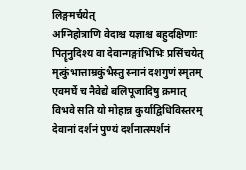लिङ्गमर्चयेत्
अग्निहोत्राणि वेदाश्च यज्ञाश्च बहुदक्षिणाः
पितॄनुदिश्य वा देवान्गङ्गांभिभिः प्रसिंचयेत्
मृत्कुंभात्ताम्रकुंभैस्तु स्नानं दशगुणं स्मृतम्
एवमर्घे च नैवेद्ये बलिपूजादिषु क्रमात्
विभवे सति यो मोहान्न कुर्याद्विधिविस्तरम्
देवानां दर्शनं पुण्यं दर्शनात्स्पर्शनं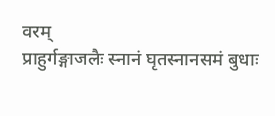वरम्
प्राहुर्गङ्गाजलैः स्नानं घृतस्नानसमं बुधाः